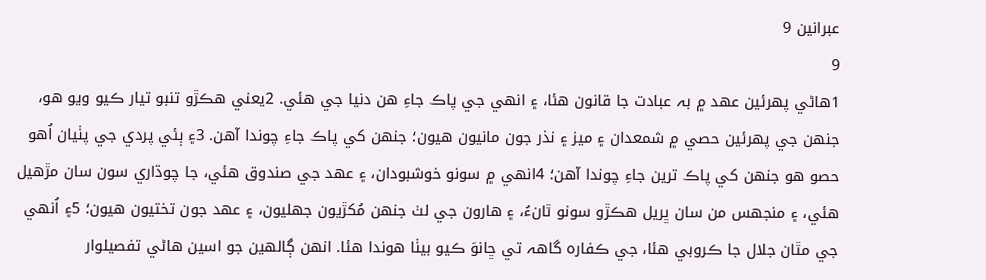عبرانين 9
9
1هاڻي پهرئين عهد ۾ بہ عبادت جا قانون هئا، ۽ انهي جي پاڪ جاءِ هن دنيا جي هئي. 2يعني هڪڙو تنبو تيار ڪيو ويو هو، جنهن جي پهرئين حصي ۾ شمعدان ۽ ميز ۽ نذر جون مانيون هيون؛ جنهن کي پاڪ جاءِ چوندا آهن. 3۽ ٻئي پردي جي پٺيان اُهو حصو هو جنهن کي پاڪ ترين جاءِ چوندا آهن؛ 4انهي ۾ سونو خوشبودان، ۽ عهد جي صندوق هئي، جا چوڌاري سون سان مڙهيل هئي، ۽ منجهس من سان ڀريل هڪڙو سونو ٿانءُ، ۽ هارون جي لٺ جنهن مُکڙيون جهليون، ۽ عهد جون تختيون هيون؛ 5۽ اُنهي جي مٿان جلال جا ڪروبي هئا، جي ڪفارہ گاهہ تي ڇانوَ ڪيو بيٺا هوندا هئا. انهن ڳالهين جو اسين هاڻي تفصيلوار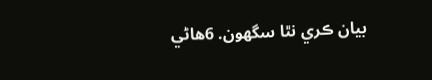بيان ڪري نٿا سگهون. 6هاڻي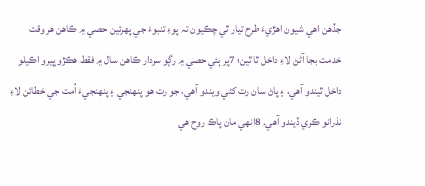جڏهن اهي شيون اهڙيءَ طرح تيار ٿي چڪيون تہ پوءِ تنبوءَ جي پهرئين حصي ۾ ڪاهن هر وقت خدمت بجا آڻڻ لاءِ داخل ٿا ٿين؛ 7پر ٻئي حصي ۾ رڳو سردار ڪاهن سال ۾ فقط هڪڙو ڀيرو اڪيلو داخل ٿيندو آهي، ۽ پاڻ سان رت کڻي ويندو آهي، جو رت هو پنهنجي ۽ پنهنجيءَ اُمت جي خطائن لاءِ نذرانو ڪري ڏيندو آهي. 8انهي مان پاڪ روح هي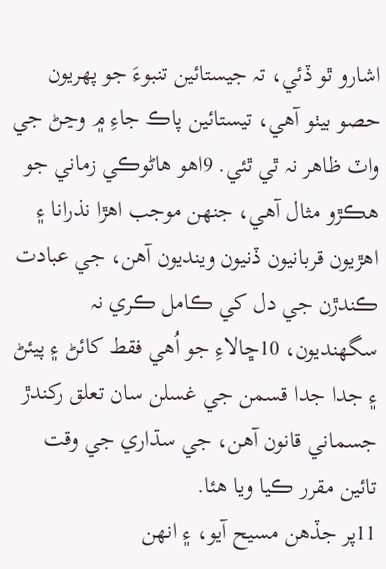اشارو ٿو ڏئي، تہ جيستائين تنبوءَ جو پهريون حصو بيٺو آهي، تيستائين پاڪ جاءِ ۾ وڃڻ جي واٽ ظاهر نہ ٿي ٿئي. 9اهو هاڻوڪي زماني جو هڪڙو مثال آهي، جنهن موجب اهڙا نذرانا ۽ اهڙيون قربانيون ڏنيون وينديون آهن، جي عبادت ڪندڙن جي دل کي ڪامل ڪري نہ سگهنديون، 10ڇالاءِ جو اُهي فقط کائڻ ۽ پيئڻ ۽ جدا جدا قسمن جي غسلن سان تعلق رکندڙ جسماني قانون آهن، جي سڌاري جي وقت تائين مقرر ڪيا ويا هئا.
11پر جڏهن مسيح آيو، ۽ انهن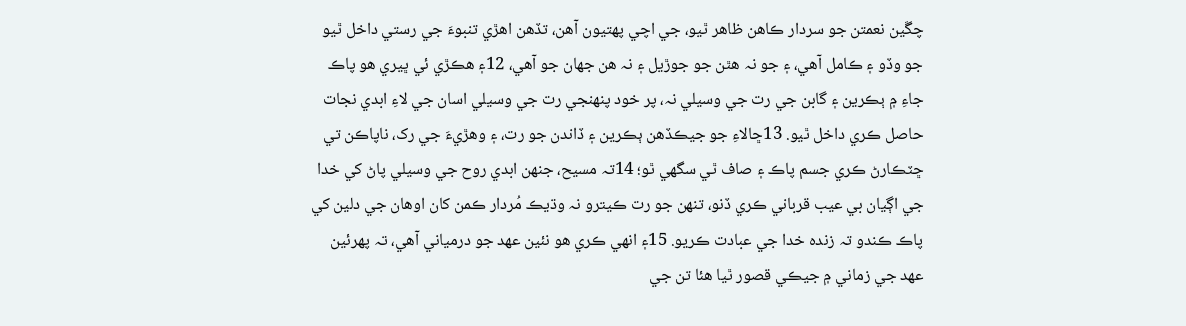چڱين نعمتن جو سردار ڪاهن ظاهر ٿيو، جي اچي پهتيون آهن، تڏهن اهڙي تنبوءَ جي رستي داخل ٿيو جو وڏو ۽ ڪامل آهي، ۽ جو نہ هٿن جو جوڙيل ۽ نہ هن جهان جو آهي، 12۽ هڪڙي ئي ڀيري هو پاڪ جاءِ ۾ ٻڪرين ۽ گابن جي رت جي وسيلي نہ، پر خود پنهنجي رت جي وسيلي اسان جي لاءِ ابدي نجات حاصل ڪري داخل ٿيو. 13ڇالاءِ جو جيڪڏهن ٻڪرين ۽ ڏاندن جو رت، ۽ وهڙيءَ جي رک، ناپاڪن تي ڇٽڪارڻ ڪري جسم پاڪ ۽ صاف ٿي سگهي ٿو؛ 14تہ مسيح، جنهن ابدي روح جي وسيلي پاڻ کي خدا جي اڳيان بي عيب قرباني ڪري ڏنو، تنهن جو رت ڪيترو نہ وڌيڪ مُردار ڪمن کان اوهان جي دلين کي پاڪ ڪندو تہ زندہ خدا جي عبادت ڪريو. 15۽ انهي ڪري هو نئين عهد جو درمياني آهي، تہ پهرئين عهد جي زماني ۾ جيڪي قصور ٿيا هئا تن جي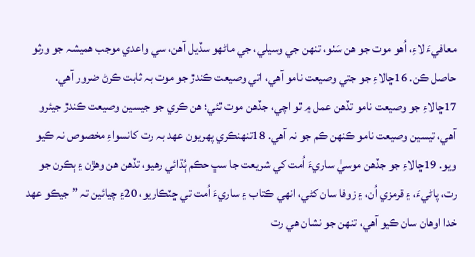معافيءَ لاءِ، اُهو موت جو هن سَٺو، تنهن جي وسيلي، جي ماڻهو سڏيل آهن، سي واعدي موجب هميشہ جو ورثو حاصل ڪن. 16ڇالاءِ جو جتي وصيعت نامو آهي، اتي وصيعت ڪندڙ جو موت بہ ثابت ڪرڻ ضرور آهي. 17ڇالاءِ جو وصيعت نامو تڏهن عمل ۾ ٿو اچي، جڏهن موت ٿئي؛ هن ڪري جو جيسين وصيعت ڪندڙ جيئرو آهي، تيسين وصيعت نامو ڪنهن ڪم جو نہ آهي. 18تنهنڪري پهريون عهد بہ رت کانسواءِ مخصوص نہ ڪيو ويو. 19ڇالاءِ جو جڏهن موسيٰ ساريءَ اُمت کي شريعت جا سڀ حڪم ٻُڌائي رهيو، تڏهن هن وهڙن ۽ ٻڪرن جو رت، پاڻيءَ، ۽ قرمزي اُن، ۽ زوفا سان کڻي، انهي ڪتاب ۽ ساريءَ اُمت تي ڇٽڪاريو، 20۽ چيائين تہ ”جيڪو عهد خدا اوهان سان ڪيو آهي، تنهن جو نشان هي رت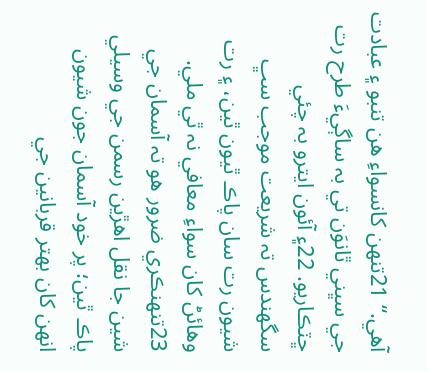آهي.“ 21تنهن کانسواءِ هن تنبو ۽ عبادت جي سڀني ٿانوَن تي بہ ساڳيءَ طرح رت ڇٽڪاريو. 22۽ آئون ايترو بہ چئي سگهندس تہ شريعت موجب سڀ شيون رت سان پاڪ ٿيون ٿين، ۽ رت وهائڻ کان سواءِ معافي نہ ٿي ملي.
23تنهنڪري ضرور هو تہ آسمان جي شين جا نقل اهڙين رسمن جي وسيلي پاڪ ٿين؛ پر خود آسمان جون شيون انهن کان بهتر قربانين جي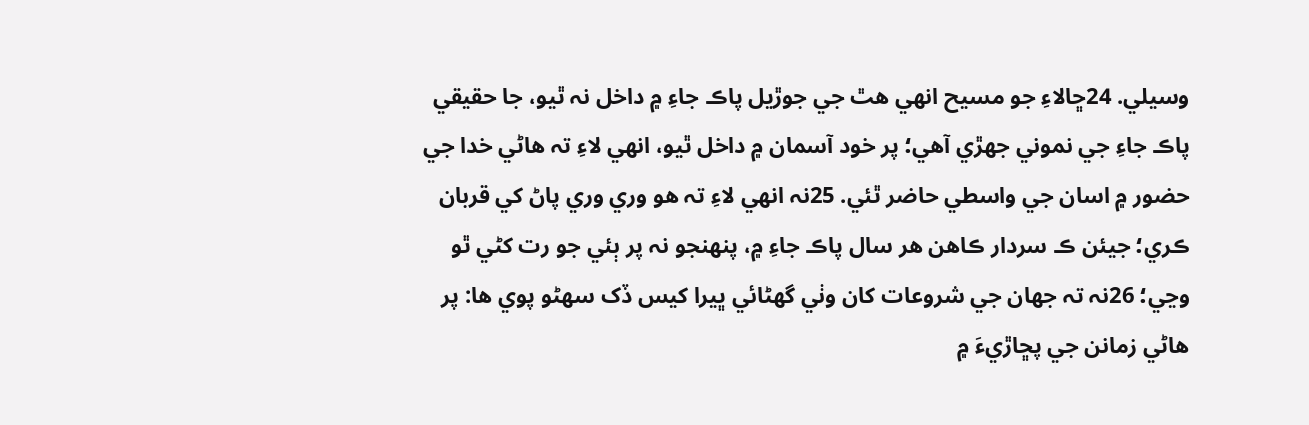وسيلي. 24ڇالاءِ جو مسيح انهي هٿ جي جوڙيل پاڪ جاءِ ۾ داخل نہ ٿيو، جا حقيقي پاڪ جاءِ جي نموني جهڙي آهي؛ پر خود آسمان ۾ داخل ٿيو، انهي لاءِ تہ هاڻي خدا جي حضور ۾ اسان جي واسطي حاضر ٿئي. 25نہ انهي لاءِ تہ هو وري وري پاڻ کي قربان ڪري؛ جيئن ڪ سردار ڪاهن هر سال پاڪ جاءِ ۾، پنهنجو نہ پر ٻئي جو رت کڻي ٿو وڃي؛ 26نہ تہ جهان جي شروعات کان وٺي گهڻائي ڀيرا کيس ڏک سهڻو پوي ها: پر هاڻي زمانن جي پڇاڙيءَ ۾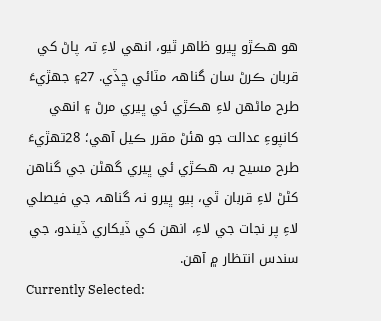هو هڪڙو ڀيرو ظاهر ٿيو، انهي لاءِ تہ پاڻ کي قربان ڪرڻ سان گناهہ مٽائي ڇڏي. 27۽ جهڙيءَ طرح ماڻهن لاءِ هڪڙي ئي ڀيري مرڻ ۽ انهي کانپوءِ عدالت جو هئڻ مقرر ڪيل آهي؛ 28تهڙيءَ طرح مسيح بہ هڪڙي ئي ڀيري گهڻن جي گناهن کڻڻ لاءِ قربان ٿي، ٻيو ڀيرو نہ گناهہ جي فيصلي لاءِ پر نجات جي لاءِ، انهن کي ڏيکاري ڏيندو، جي سندس انتظار ۾ آهن.
Currently Selected: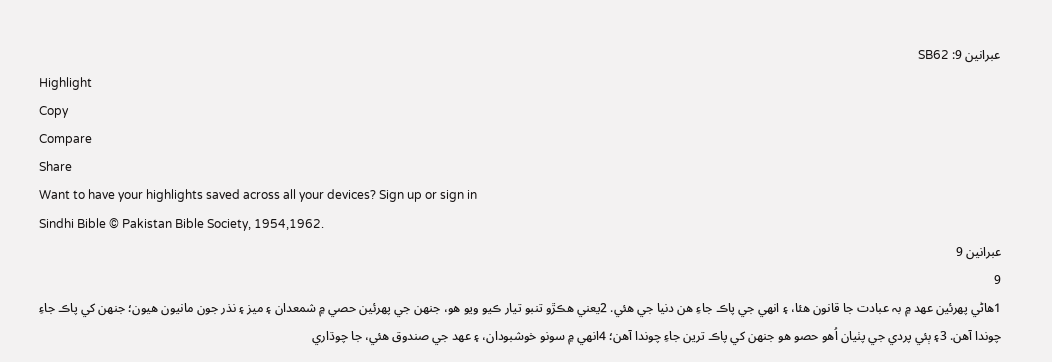عبرانين 9: SB62
Highlight
Copy
Compare
Share
Want to have your highlights saved across all your devices? Sign up or sign in
Sindhi Bible © Pakistan Bible Society, 1954,1962.
عبرانين 9
9
1هاڻي پهرئين عهد ۾ بہ عبادت جا قانون هئا، ۽ انهي جي پاڪ جاءِ هن دنيا جي هئي. 2يعني هڪڙو تنبو تيار ڪيو ويو هو، جنهن جي پهرئين حصي ۾ شمعدان ۽ ميز ۽ نذر جون مانيون هيون؛ جنهن کي پاڪ جاءِ چوندا آهن. 3۽ ٻئي پردي جي پٺيان اُهو حصو هو جنهن کي پاڪ ترين جاءِ چوندا آهن؛ 4انهي ۾ سونو خوشبودان، ۽ عهد جي صندوق هئي، جا چوڌاري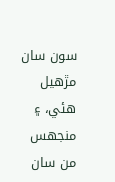سون سان مڙهيل هئي، ۽ منجهس من سان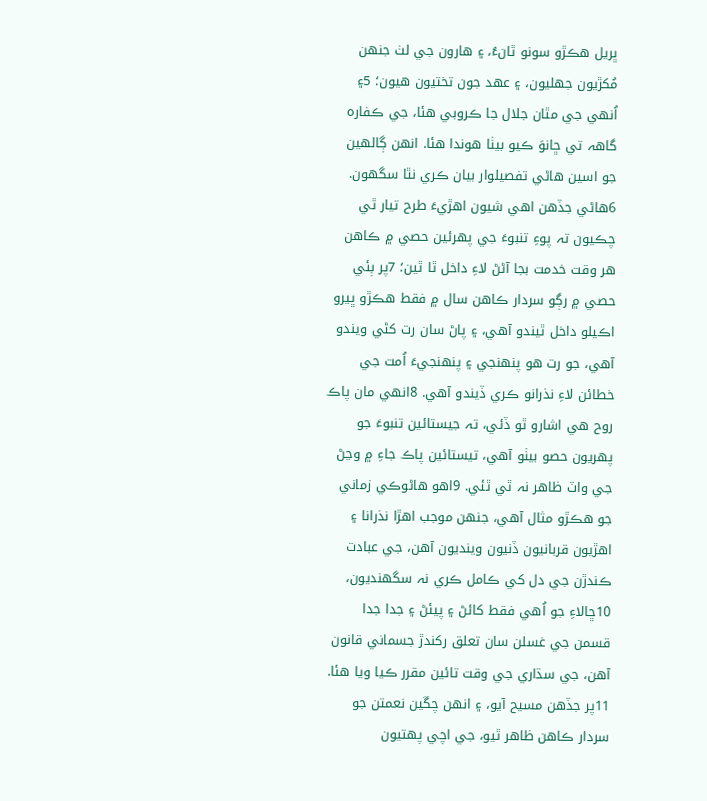ڀريل هڪڙو سونو ٿانءُ، ۽ هارون جي لٺ جنهن مُکڙيون جهليون، ۽ عهد جون تختيون هيون؛ 5۽ اُنهي جي مٿان جلال جا ڪروبي هئا، جي ڪفارہ گاهہ تي ڇانوَ ڪيو بيٺا هوندا هئا. انهن ڳالهين جو اسين هاڻي تفصيلوار بيان ڪري نٿا سگهون. 6هاڻي جڏهن اهي شيون اهڙيءَ طرح تيار ٿي چڪيون تہ پوءِ تنبوءَ جي پهرئين حصي ۾ ڪاهن هر وقت خدمت بجا آڻڻ لاءِ داخل ٿا ٿين؛ 7پر ٻئي حصي ۾ رڳو سردار ڪاهن سال ۾ فقط هڪڙو ڀيرو اڪيلو داخل ٿيندو آهي، ۽ پاڻ سان رت کڻي ويندو آهي، جو رت هو پنهنجي ۽ پنهنجيءَ اُمت جي خطائن لاءِ نذرانو ڪري ڏيندو آهي. 8انهي مان پاڪ روح هي اشارو ٿو ڏئي، تہ جيستائين تنبوءَ جو پهريون حصو بيٺو آهي، تيستائين پاڪ جاءِ ۾ وڃڻ جي واٽ ظاهر نہ ٿي ٿئي. 9اهو هاڻوڪي زماني جو هڪڙو مثال آهي، جنهن موجب اهڙا نذرانا ۽ اهڙيون قربانيون ڏنيون وينديون آهن، جي عبادت ڪندڙن جي دل کي ڪامل ڪري نہ سگهنديون، 10ڇالاءِ جو اُهي فقط کائڻ ۽ پيئڻ ۽ جدا جدا قسمن جي غسلن سان تعلق رکندڙ جسماني قانون آهن، جي سڌاري جي وقت تائين مقرر ڪيا ويا هئا.
11پر جڏهن مسيح آيو، ۽ انهن چڱين نعمتن جو سردار ڪاهن ظاهر ٿيو، جي اچي پهتيون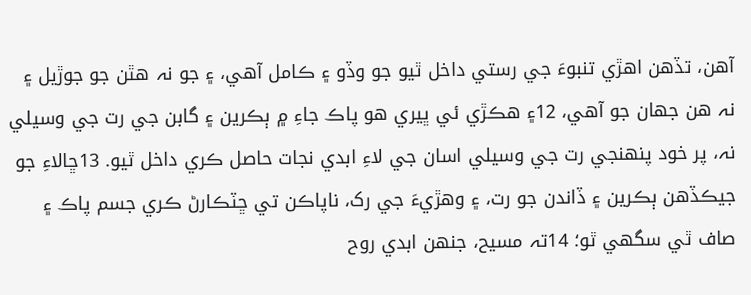آهن، تڏهن اهڙي تنبوءَ جي رستي داخل ٿيو جو وڏو ۽ ڪامل آهي، ۽ جو نہ هٿن جو جوڙيل ۽ نہ هن جهان جو آهي، 12۽ هڪڙي ئي ڀيري هو پاڪ جاءِ ۾ ٻڪرين ۽ گابن جي رت جي وسيلي نہ، پر خود پنهنجي رت جي وسيلي اسان جي لاءِ ابدي نجات حاصل ڪري داخل ٿيو. 13ڇالاءِ جو جيڪڏهن ٻڪرين ۽ ڏاندن جو رت، ۽ وهڙيءَ جي رک، ناپاڪن تي ڇٽڪارڻ ڪري جسم پاڪ ۽ صاف ٿي سگهي ٿو؛ 14تہ مسيح، جنهن ابدي روح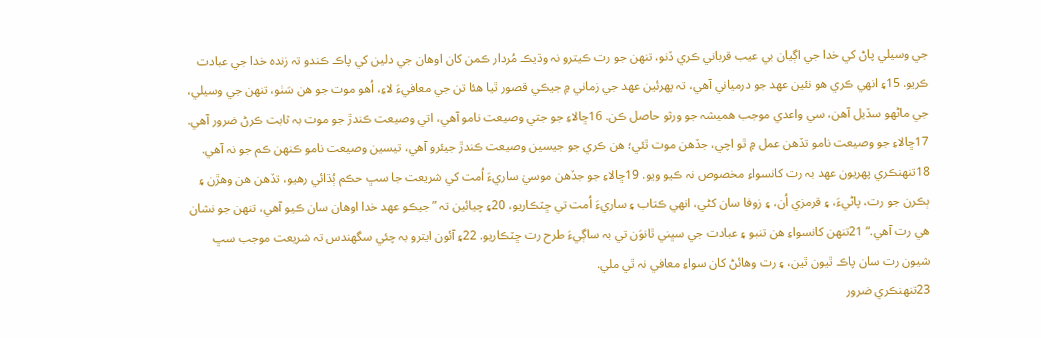جي وسيلي پاڻ کي خدا جي اڳيان بي عيب قرباني ڪري ڏنو، تنهن جو رت ڪيترو نہ وڌيڪ مُردار ڪمن کان اوهان جي دلين کي پاڪ ڪندو تہ زندہ خدا جي عبادت ڪريو. 15۽ انهي ڪري هو نئين عهد جو درمياني آهي، تہ پهرئين عهد جي زماني ۾ جيڪي قصور ٿيا هئا تن جي معافيءَ لاءِ، اُهو موت جو هن سَٺو، تنهن جي وسيلي، جي ماڻهو سڏيل آهن، سي واعدي موجب هميشہ جو ورثو حاصل ڪن. 16ڇالاءِ جو جتي وصيعت نامو آهي، اتي وصيعت ڪندڙ جو موت بہ ثابت ڪرڻ ضرور آهي. 17ڇالاءِ جو وصيعت نامو تڏهن عمل ۾ ٿو اچي، جڏهن موت ٿئي؛ هن ڪري جو جيسين وصيعت ڪندڙ جيئرو آهي، تيسين وصيعت نامو ڪنهن ڪم جو نہ آهي. 18تنهنڪري پهريون عهد بہ رت کانسواءِ مخصوص نہ ڪيو ويو. 19ڇالاءِ جو جڏهن موسيٰ ساريءَ اُمت کي شريعت جا سڀ حڪم ٻُڌائي رهيو، تڏهن هن وهڙن ۽ ٻڪرن جو رت، پاڻيءَ، ۽ قرمزي اُن، ۽ زوفا سان کڻي، انهي ڪتاب ۽ ساريءَ اُمت تي ڇٽڪاريو، 20۽ چيائين تہ ”جيڪو عهد خدا اوهان سان ڪيو آهي، تنهن جو نشان هي رت آهي.“ 21تنهن کانسواءِ هن تنبو ۽ عبادت جي سڀني ٿانوَن تي بہ ساڳيءَ طرح رت ڇٽڪاريو. 22۽ آئون ايترو بہ چئي سگهندس تہ شريعت موجب سڀ شيون رت سان پاڪ ٿيون ٿين، ۽ رت وهائڻ کان سواءِ معافي نہ ٿي ملي.
23تنهنڪري ضرور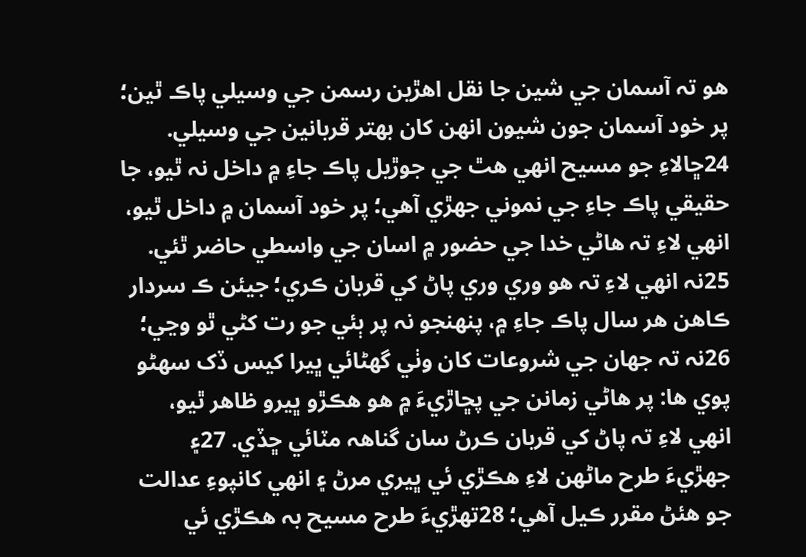هو تہ آسمان جي شين جا نقل اهڙين رسمن جي وسيلي پاڪ ٿين؛ پر خود آسمان جون شيون انهن کان بهتر قربانين جي وسيلي. 24ڇالاءِ جو مسيح انهي هٿ جي جوڙيل پاڪ جاءِ ۾ داخل نہ ٿيو، جا حقيقي پاڪ جاءِ جي نموني جهڙي آهي؛ پر خود آسمان ۾ داخل ٿيو، انهي لاءِ تہ هاڻي خدا جي حضور ۾ اسان جي واسطي حاضر ٿئي. 25نہ انهي لاءِ تہ هو وري وري پاڻ کي قربان ڪري؛ جيئن ڪ سردار ڪاهن هر سال پاڪ جاءِ ۾، پنهنجو نہ پر ٻئي جو رت کڻي ٿو وڃي؛ 26نہ تہ جهان جي شروعات کان وٺي گهڻائي ڀيرا کيس ڏک سهڻو پوي ها: پر هاڻي زمانن جي پڇاڙيءَ ۾ هو هڪڙو ڀيرو ظاهر ٿيو، انهي لاءِ تہ پاڻ کي قربان ڪرڻ سان گناهہ مٽائي ڇڏي. 27۽ جهڙيءَ طرح ماڻهن لاءِ هڪڙي ئي ڀيري مرڻ ۽ انهي کانپوءِ عدالت جو هئڻ مقرر ڪيل آهي؛ 28تهڙيءَ طرح مسيح بہ هڪڙي ئي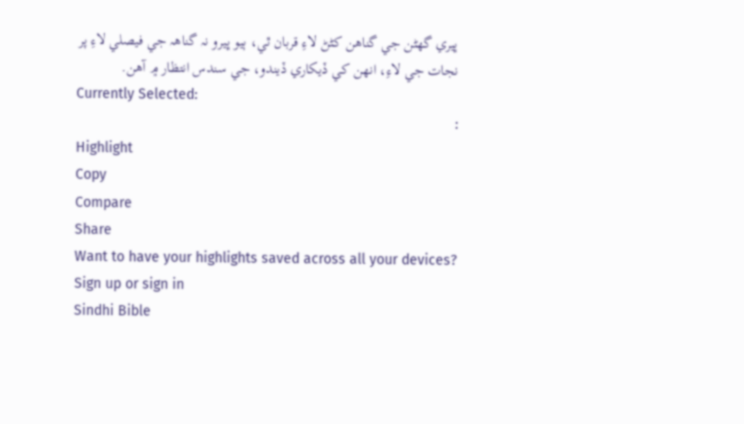ڀيري گهڻن جي گناهن کڻڻ لاءِ قربان ٿي، ٻيو ڀيرو نہ گناهہ جي فيصلي لاءِ پر نجات جي لاءِ، انهن کي ڏيکاري ڏيندو، جي سندس انتظار ۾ آهن.
Currently Selected:
:
Highlight
Copy
Compare
Share
Want to have your highlights saved across all your devices? Sign up or sign in
Sindhi Bible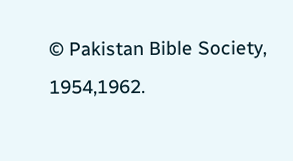© Pakistan Bible Society, 1954,1962.